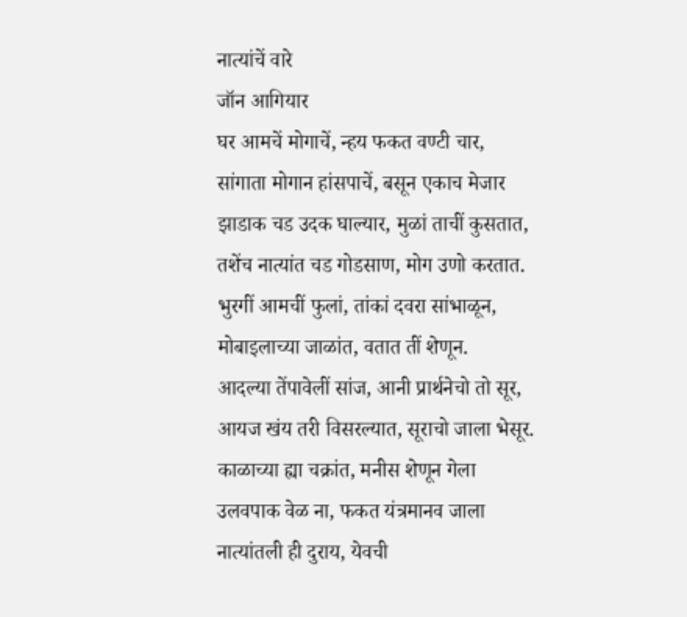नात्यांचें वारे
जॉन आगियार
घर आमचें मोगाचें, न्हय फकत वण्टी चार,
सांगाता मोगान हांसपाचें, बसून एकाच मेजार
झाडाक चड उदक घाल्यार, मुळां ताचीं कुसतात,
तशेंच नात्यांत चड गोडसाण, मोग उणो करतात.
भुरगीं आमचीं फुलां, तांकां दवरा सांभाळून,
मोबाइलाच्या जाळांत, वतात तीं शेणून.
आदल्या तेंपावेलीं सांज, आनी प्रार्थनेचो तो सूर,
आयज खंय तरी विसरल्यात, सूराचो जाला भेसूर.
काळाच्या ह्या चक्रांत, मनीस शेणून गेला
उलवपाक वेळ ना, फकत यंत्रमानव जाला
नात्यांतली ही दुराय, येवची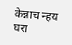केन्नाच न्हय
घरा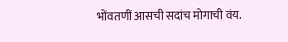भोंवतणीं आसची सदांच मोगाची वंय.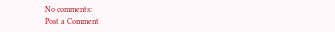No comments:
Post a Comment